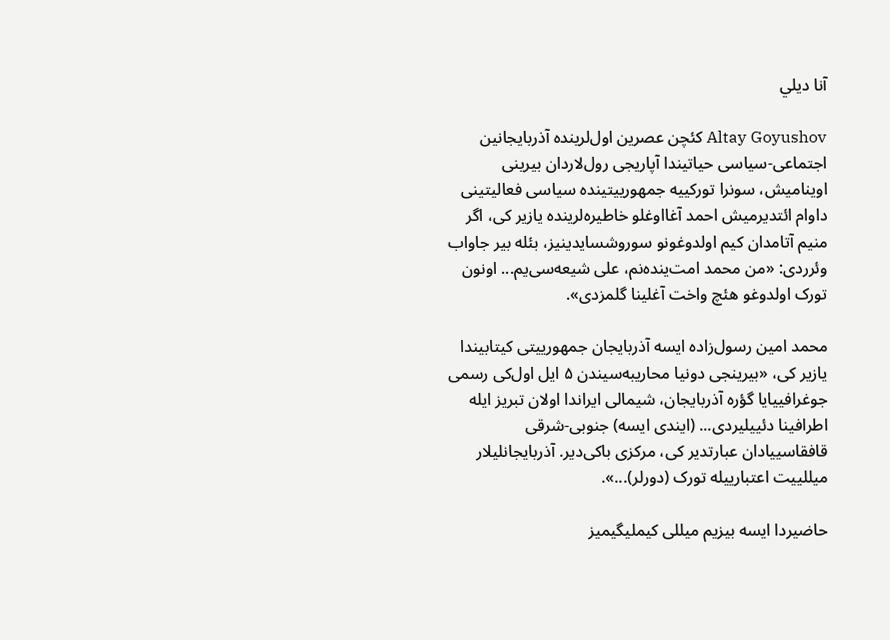آنا ديلي

Altay Goyushov کئچن عصرین اول‌لرینده آذربایجانین اجتماعی-سیاسی حیاتیندا آپاریجی رول‌لاردان بیرینی اوینامیش، سونرا تورکییه جمهورییتینده سیاسی فعالیتینی داوام ائتدیرمیش احمد آغااوغلو خاطیره‌لرینده یازیر کی، اگر منیم آتامدان کیم اولدوغونو سوروشسایدینیز، بئله بیر جاواب وئرردی: «من محمد امت‌ینده‌نم، علی شیعه‌سی‌یم... اونون تورک اولدوغو هئچ واخت آغلینا گلمزدی».

محمد امین رسول‌زاده ایسه آذربایجان جمهورییتی کیتابیندا یازیر کی، «بیرینجی دونیا محاریبه‌سیندن ۵ ایل اول‌کی رسمی جوغرافییایا گؤره آذربایجان، شیمالی ایراندا اولان تبریز ایله اطرافینا دئییلیردی... (ایندی ایسه) جنوبی-شرقی قافقاسییادان عبارتدیر کی، مرکزی باکی‌دیر. آذربایجانلیلار میللییت اعتبارییله تورک (دورلر)...».

حاضیردا ایسه بیزیم میللی کیملیگیمیز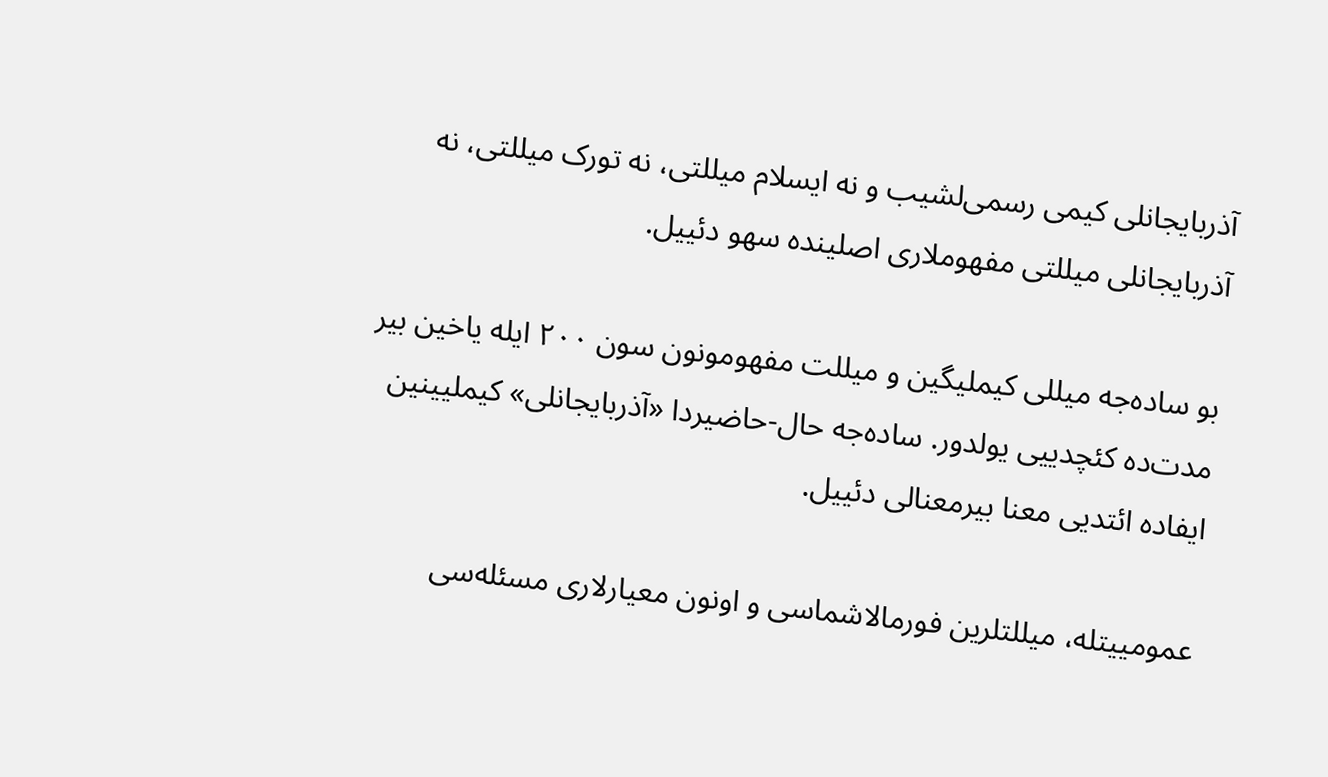آذربایجانلی کیمی رسمی‌لشیب و نه ایسلام میللتی، نه تورک میللتی، نه آذربایجانلی میللتی مفهوملاری اصلینده سهو دئییل.

بو ساده‌جه میللی کیملیگین و میللت مفهومونون سون ۲۰۰ ایله یاخین بیر مدت‌ده کئچدییی یولدور. ساده‌جه حال-حاضیردا «آذربایجانلی» کیملیینین ایفاده ائتدیی معنا بیرمعنالی دئییل.

عمومییتله، میللتلرین فورمالاشماسی و اونون معیارلاری مسئله‌سی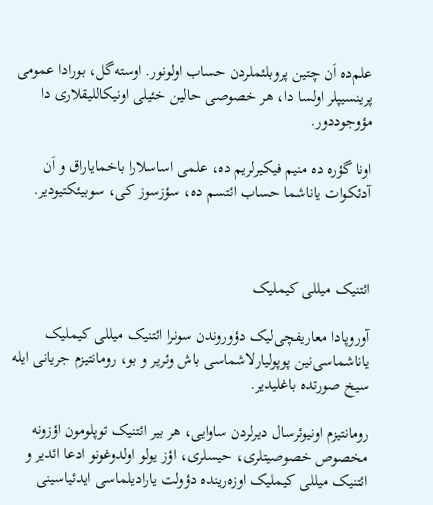علم‌ده اَن چتین پروبلئملردن حساب اولونور. اوسته‌گل، بورادا عمومی پرینسیپلر اولسا دا، هر خصوصی حالین خئیلی اونیکاللیقلاری دا مؤوجوددور.

اونا گؤره ده منیم فیکیرلریم ده، علمی اساسلارا باخمایاراق و اَن آدئکوات یاناشما حساب ائتسم ده، سؤزسوز کی، سوبیئکتیودیر.



ائتنیک میللی کیملیک

آوروپادا معاریفچی‌لیک دؤوروندن سونرا ائتنیک میللی کیملیک یاناشماسی‌نین پوپولیارلاشماسی باش وئریر و بو، رومانتیزم جریانی ایله سیخ صورتده باغلیدیر.

رومانتیزم اونیوئرسال دیرلردن ساوایی، هر بیر ائتنیک توپلومون اؤزونه مخصوص خصوصیتلری، حیسلری، اؤز یولو اولدوغونو ادعا ائدیر و ائتنیک میللی کیملیک اوزه‌رینده دؤولت یارادیلماسی ایدئیاسینی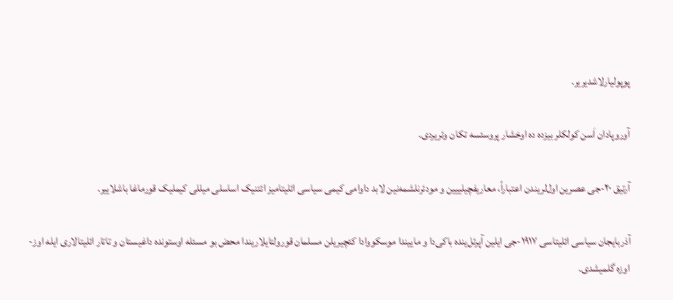پوپولیارلاشدیریر.

آوروپادان اَسن کولکلر بیزده ده اوخشار پروسئسه تکان وئریردی.

آرتیق ۲۰-جی عصرین اول‌لریندن اعتباراً، معاریفچیلییین و مودئرنلشمه‌نین لابد داوامی کیمی سیاسی ائلیتامیز ائتنیک اساسلی میللی کیملیک قورماغا باشلاییر.

آذربایجان سیاسی ائلیتاسی ۱۹۱۷-جی ایلین آپرئل‌ینده باکی‌دا و ماییندا موسکووادا کئچیریلن مسلمان قورولتایلاریندا محض بو مسئله اوستونده داغیستان و تاتار ائلیتالاری ایله اوز-اوزه گلمیشدی.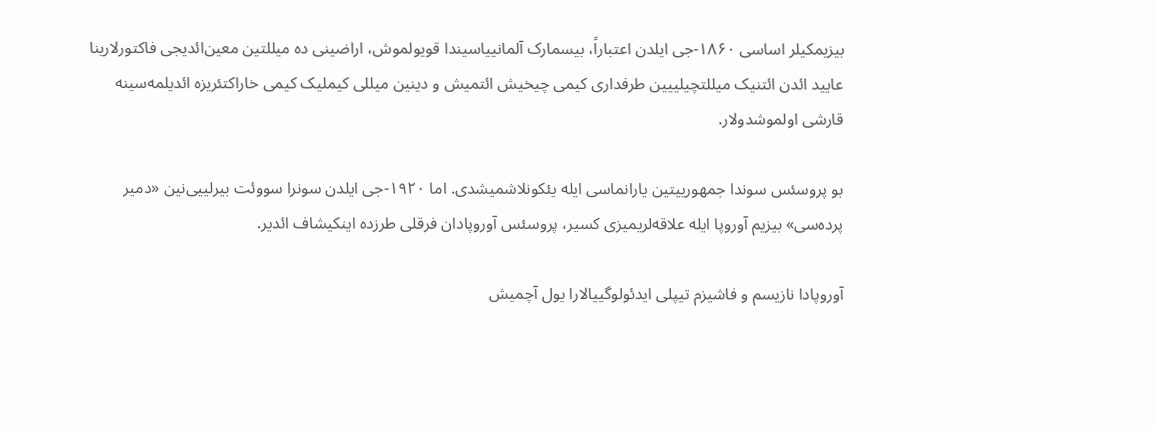بیزیمکیلر اساسی ۱۸۶۰-جی ایلدن اعتباراً، بیسمارک آلمانییاسیندا قویولموش، اراضینی ده میللتین معین‌ائدیجی فاکتورلارینا عایید ائد‌ن ائتنیک میللتچیلییین طرفداری کیمی چیخیش ائتمیش و دینین میللی کیملیک کیمی خاراکتئریزه ائدیلمه‌سینه قارشی اولموشدولار.

بو پروسئس سوندا جمهورییتین یارانماسی ایله یئکونلاشمیشدی. اما ۱۹۲۰-جی ایلدن سونرا سووئت بیرلییی‌نین «دمیر پرده‌سی» بیزیم آوروپا ایله علاقه‌لریمیزی کسیر، پروسئس آوروپادان فرقلی طرزده اینکیشاف ائدیر.

آوروپادا نازیسم و فاشیزم تیپلی ایدئولوگییالارا یول آچمیش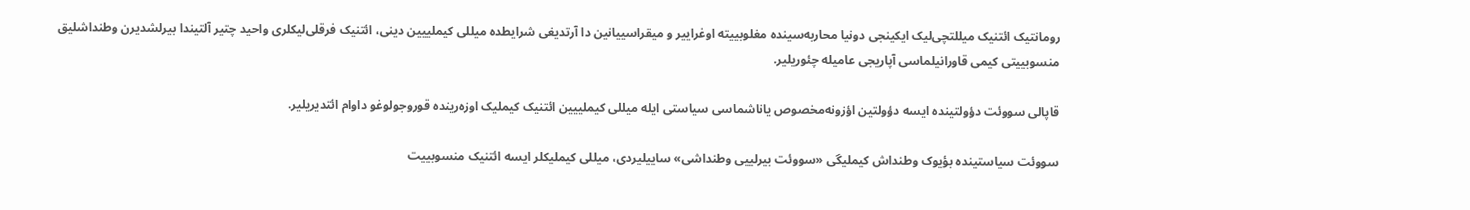رومانتیک ائتنیک میللتچی‌لیک ایکینجی دونیا محاربه‌سینده مغلوبییته اوغراییر و میقراسییانین دا آرتدیغی شرایطده میللی کیملییین دینی، ائتنیک فرقلی‌لیکلری واحید چتیر آلتیندا بیرلشدیرن وطنداشلیق منسوبییتی کیمی قاورانیلماسی آپاریجی عامیله چئوریلیر.

قاپالی سووئت دؤولتینده ایسه دؤولتین اؤزونه‌مخصوص یاناشماسی سیاستی ایله میللی کیملییین ائتنیک کیملیک اوزه‌رینده قوروجولوغو داوام ائتدیریلیر.

سووئت سیاستینده بؤیوک وطنداش کیملیگی «سووئت بیرلییی وطنداشی» ساییلیردی، میللی کیملیکلر ایسه ائتنیک منسوبییت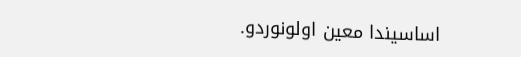اساسیندا معین اولونوردو.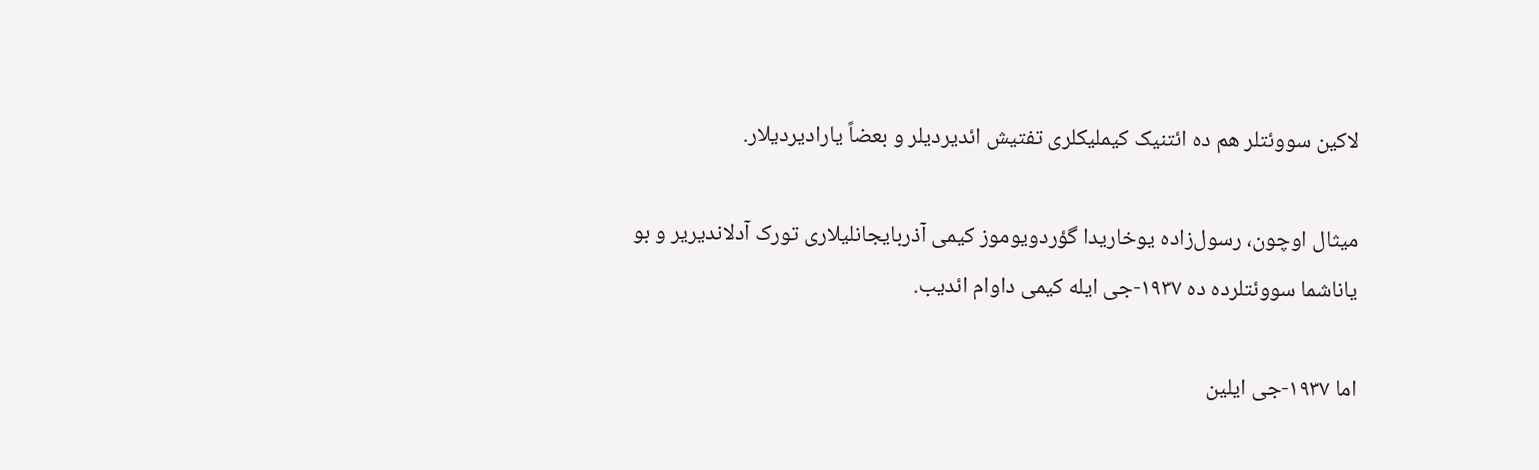لاکین سووئتلر هم ده ائتنیک کیملیکلری تفتیش ائدیردیلر و بعضاً یارادیردیلار.

میثال اوچون، رسول‌زاده یوخاریدا گؤردویوموز کیمی آذربایجانلیلاری تورک آدلاندیریر و بو یاناشما سووئتلرده ده ۱۹۳۷-جی ایله کیمی داوام ائدیب.

اما ۱۹۳۷-جی ایلین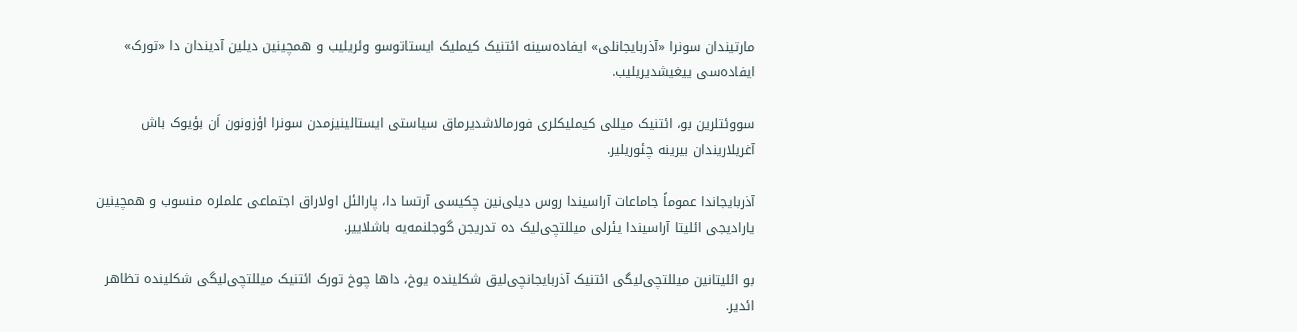مارتیندان سونرا «آذربایجانلی» ایفاده‌سینه ائتنیک کیملیک ایستاتوسو وئریلیب و همچینین دیلین آدیندان دا «تورک» ایفاده‌سی ییغیشدیریلیب.

سووئتلرین بو، ائتنیک میللی کیملیکلری فورمالاشدیرماق سیاستی ایستالینیزمدن سونرا اؤزونون اَن بؤیوک باش آغریلاریندان بیرینه چئوریلیر.

آذربایجاندا عموماً جاماعات آراسیندا روس دیلی‌نین چکیسی آرتسا دا، پارالئل اولاراق اجتماعی علملره منسوب و همچینین یارادیجی ائلیتا آراسیندا یئرلی میللتچی‌لیک ده تدریجن گوجلنمه‌یه باشلاییر.

بو ائلیتانین میللتچی‌لیگی ائتنیک آذربایجانچی‌لیق شکلینده یوخ، داها چوخ تورک ائتنیک میللتچی‌لیگی شکلینده تظاهر ائدیر.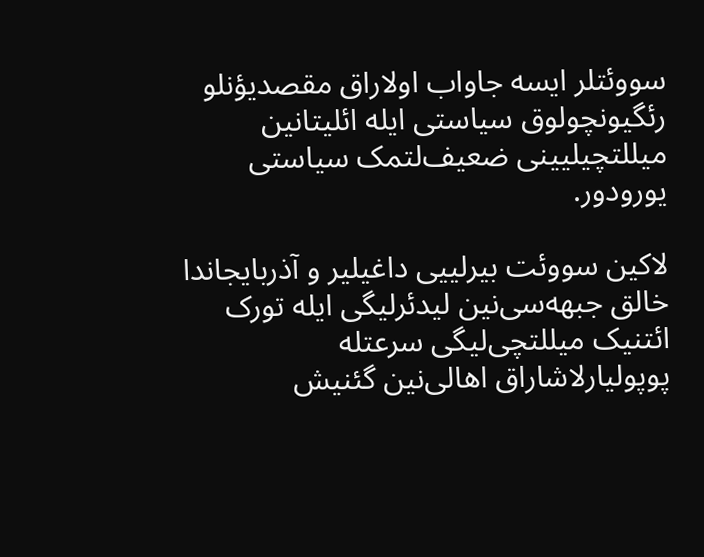سووئتلر ایسه جاواب اولاراق مقصدیؤنلو رئگیونچولوق سیاستی ایله ائلیتانین میللتچیلیینی ضعیف‌لتمک سیاستی یورودور.

لاکین سووئت بیرلییی داغیلیر و آذربایجاندا خالق جبهه‌سی‌نین لیدئرلیگی ایله تورک ائتنیک میللتچی‌لیگی سرعتله پوپولیارلاشاراق اهالی‌نین گئنیش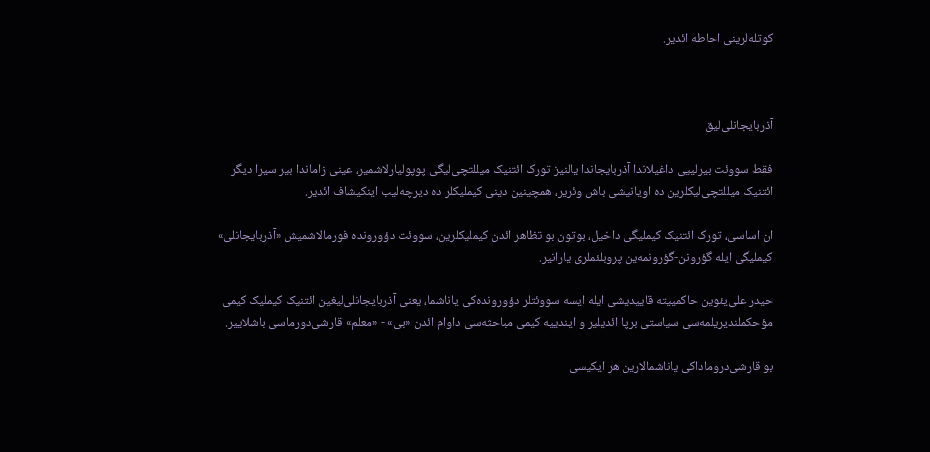کوتله‌لرینی احاطه ائدیر.



آذربایجانلی‌لیق

فقط سووئت بیرلییی داغیلاندا آذربایجاندا یالنیز تورک ائتنیک میللتچی‌لیگی پوپولیارلاشمیر، عینی زاماندا بیر سیرا دیگر ائتنیک میللتچی‌لیکلرین ده اویانیشی باش وئریر، همچینین دینی کیملیکلر ده دیرچه‌لیب اینکیشاف ائدیر.

ان اساسی، تورک ائتنیک کیملیگی داخیل، بوتون بو تظاهر ائد‌ن کیملیکلرین، سووئت دؤورونده فورمالاشمیش «آذربایجانلی» کیملیگی ایله گؤرونن-گؤرونمه‌ین پروبلئملری یارانیر.

حیدر علی‌یئوین حاکمییته قاییدیشی ایله ایسه سووئتلر دؤورونده‌کی یاناشما، یعنی آذربایجانلی‌لیغین ائتنیک کیملیک کیمی مؤحکملندیریلمه‌سی سیاستی برپا ائدیلیر و ایندییه کیمی مباحثه‌سی داوام ائد‌ن «بی» - «معلم» قارشی‌دورماسی باشلاییر.

بو قارشی‌دروماداکی یاناشمالارین هر ایکیسی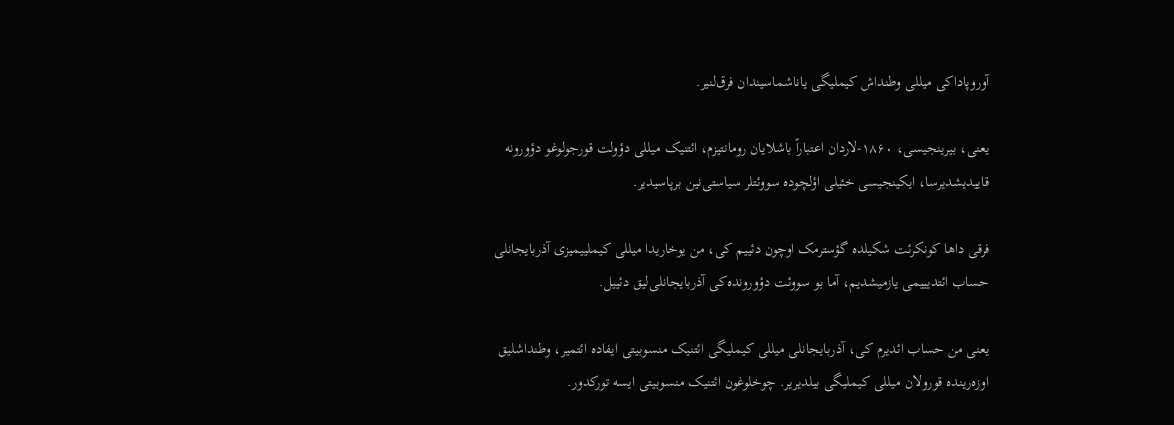آوروپاداکی میللی وطنداش کیملیگی یاناشماسیندان فرق‌لنیر.

یعنی، بیرینجیسی، ۱۸۶۰-لاردان اعتباراً باشلایان رومانتیزم، ائتنیک میللی دؤولت قورجولوغو دؤورونه قاییدیشدیرسا، ایکینجیسی خئیلی اؤلچوده سووئتلر سیاستی‌نین برپاسیدیر.

فرقی داها کونکرئت شکیلده گؤسترمک اوچون دئییم کی، من یوخاریدا میللی کیملییمیزی آذربایجانلی حساب ائتدیییمی یازمیشدیم، آما بو سووئت دؤورونده‌کی آذربایجانلی‌لیق دئییل.

یعنی من حساب ائدیرم کی، آذربایجانلی میللی کیملیگی ائتنیک منسوبیتی ایفاده ائتمیر، وطنداشلیق اوزه‌رینده قورولان میللی کیملیگی بیلدیریر. چوخلوغون ائتنیک منسوبیتی ایسه تورکدور.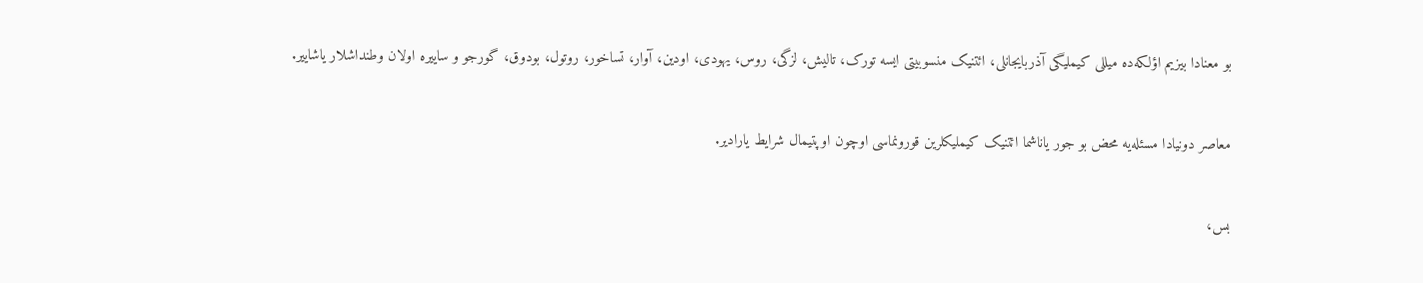بو معنادا بیزیم اؤلکه‌ده میللی کیملیگی آذربایجانلی، ائتنیک منسوبیتی ایسه تورک، تالیش، لزگی، روس، یهودی، اودین، آوار، تساخور، روتول، بودوق، گورجو و ساییره اولان وطنداشلار یاشاییر.

معاصر دونیادا مسئله‌یه محض بو جور یاناشما ائتنیک کیملیکلرین قورونماسی اوچون اوپتیمال شرایط یارادیر.

بس،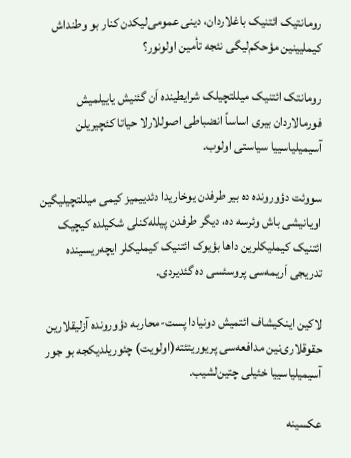رومانتیک ائتنیک باغلاردان، دینی عمومی‌لیکدن کنار بو وطنداش کیملیینین مؤحکم‌لیگی نئجه تأمین اولونور؟

رومانتک ائتنیک میللتچیلک شرایطینده اَن گئنیش یاییلمیش فورمالاردان بیری اساساً انضباطی اصوللارلا حیاتا کئچیریلن آسیمیلیاسییا سیاستی اولوب.

سووئت دؤورونده ده بیر طرفدن یوخاریدا دئدییمیز کیمی میللتچیلیگین اویانیشی باش وئرسه ده، دیگر طرفدن پیلله‌کنلی شکیلده کیچیک ائتنیک کیملیکلرین داها بؤیوک ائتنیک کیملیکلر ایچه‌ریسینده تدریجی اَریمه‌سی پروسئسی ده گئدیردی.

لاکین اینکیشاف ائتمیش دونیادا پست-محاربه دؤورونده آزلیقلارین حقوقلاری‌نین مدافعه‌سی پریوریتئته(اولویت) چئوریلدیکجه بو جور آسیمیلیاسییا خئیلی چتین‌لشیب.

عکسینه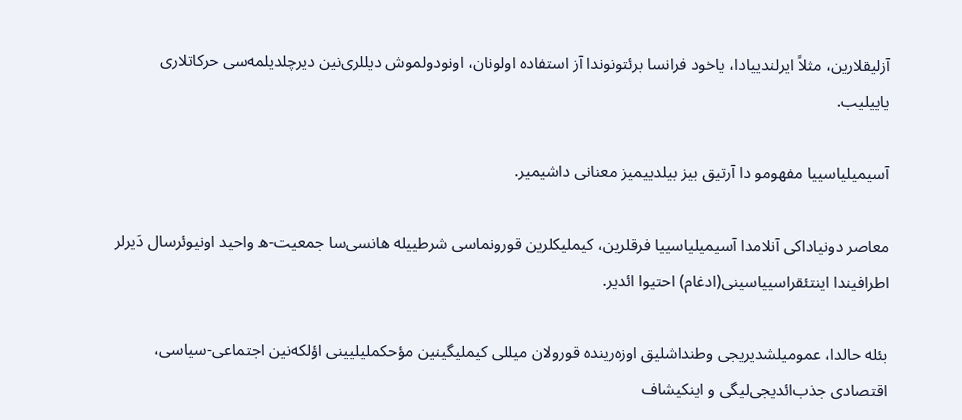آزلیقلارین، مثلاً ایرلندییادا، یاخود فرانسا برئتونوندا آز استفاده اولونان، اونودولموش دیللری‌نین دیرچلدیلمه‌سی حرکاتلاری یاییلیب.

آسیمیلیاسییا مفهومو دا آرتیق بیز بیلدییمیز معنانی داشیمیر.

معاصر دونیاداکی آنلامدا آسیمیلیاسییا فرقلرین، کیملیکلرین قورونماسی شرطییله هانسی‌سا جمعیت-ه واحید اونیوئرسال دَیرلر اطرافیندا اینتئقراسییاسینی(ادغام) احتیوا ائدیر.

بئله حالدا، عمومیلشدیریجی وطنداشلیق اوزه‌رینده قورولان میللی کیملیگینین مؤحکملیلیینی اؤلکه‌نین اجتماعی-سیاسی، اقتصادی جذب‌ائدیجی‌لیگی و اینکیشاف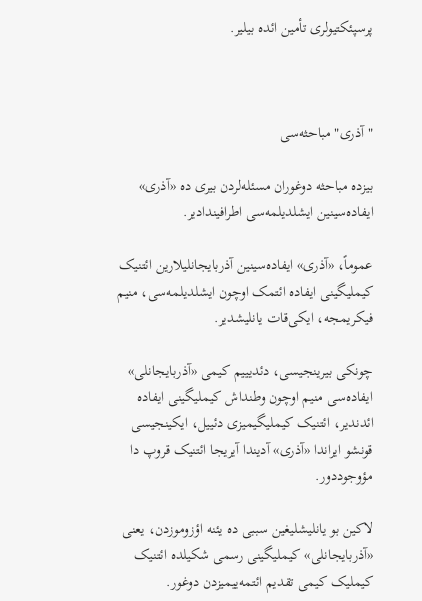پرسپئکتیولری تأمین ائده بیلیر.



"آذری" مباحثه‌سی

بیزده مباحثه دوغوران مسئله‌لردن بیری ده «آذری» ایفاده‌سینین ایشلدیلمه‌سی اطرافیندادیر.

عموماً، «آذری» ایفاده‌سینین آذربایجانلیلارین ائتنیک کیملیگینی ایفاده ائتمک اوچون ایشلدیلمه‌سی، منیم فیکریمجه، ایکی‌قات یانلیشدیر.

چونکی بیرینجیسی، دئدیییم کیمی «آذربایجانلی» ایفاده‌سی منیم اوچون وطنداش کیملیگینی ایفاده ائد‌ندیر، ائتنیک کیملیگیمیزی دئییل، ایکینجیسی قونشو ایراندا «آذری» آدیندا آیریجا ائتنیک قروپ دا مؤوجوددور.

لاکین بو یانلیشلیغین سببی ده یئنه اؤزوموزدن، یعنی «آذربایجانلی» کیملیگینی رسمی شکیلده ائتنیک کیملیک کیمی تقدیم ائتمه‌ییمیزدن دوغور.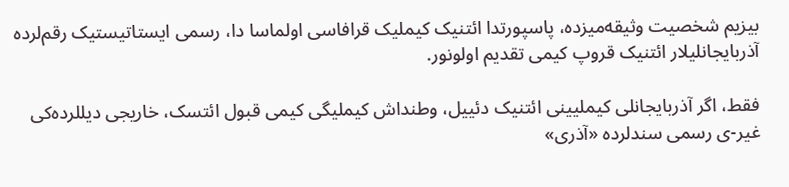بیزیم شخصیت وثیقه‌میزده، پاسپورتدا ائتنیک کیملیک قرافاسی اولماسا دا، رسمی ایستاتیستیک رقم‌لرده آذربایجانلیلار ائتنیک قروپ کیمی تقدیم اولونور.

فقط، اگر آذربایجانلی کیملیینی ائتنیک دئییل، وطنداش کیملیگی کیمی قبول ائتسک، خاریجی دیللرده‌کی غیر-ی رسمی سندلرده «آذری»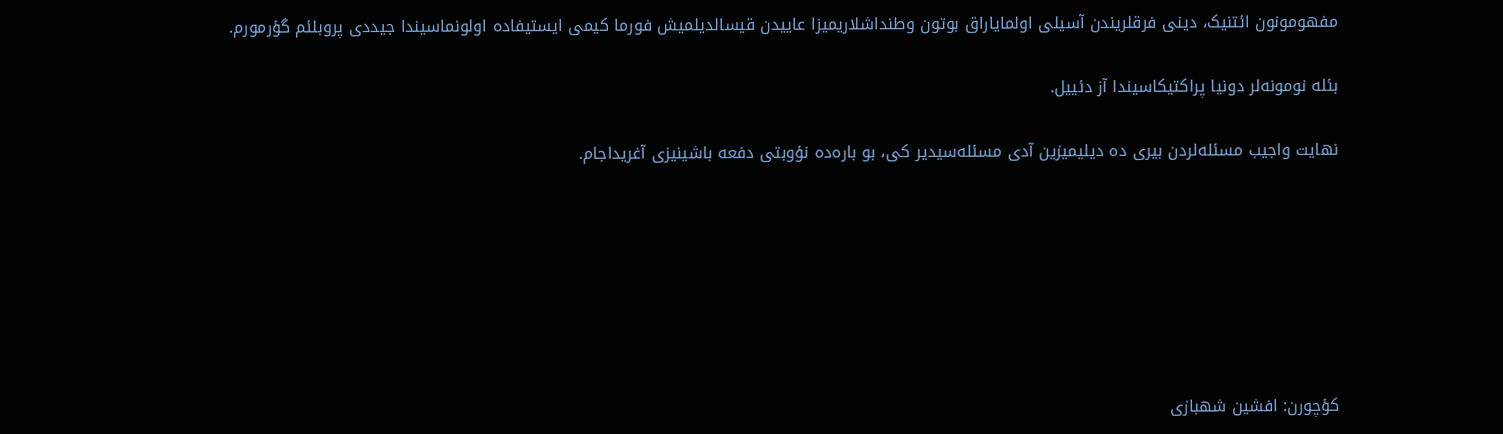مفهومونون ائتنیک، دینی فرقلریندن آسیلی اولمایاراق بوتون وطنداشلاریمیزا عاییدن قیسالدیلمیش فورما کیمی ایستیفاده اولونماسیندا جیددی پروبلئم گؤرمورم.

بئله نومونه‌لر دونیا پراکتیکاسیندا آز دئییل.

نهایت واجیب مسئله‌لردن بیری ده دیلیمیزین آدی مسئله‌سیدیر کی، بو باره‌ده نؤوبتی دفعه باشینیزی آغریداجام.







کؤچورن: افشین شهبازی